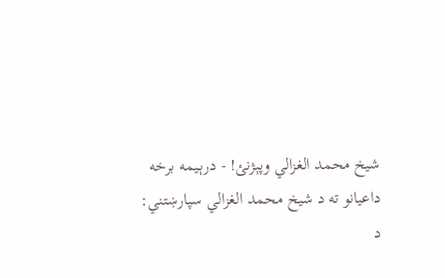شیخ محمد الغزالي وپېژنئ! - درېـیمه برخه
داعیانو ته د شیخ محمد الغزالي سپارښتني:
د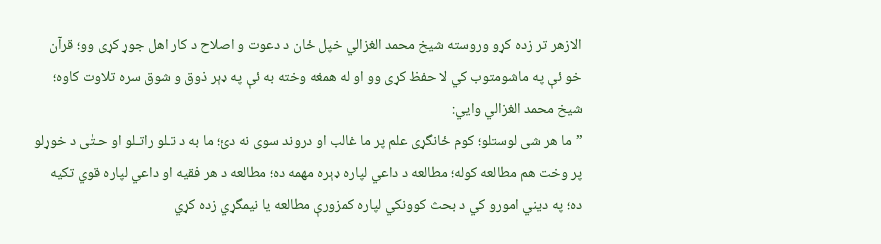الازهر تر زده کړو وروسته شیخ محمد الغزالي خپل ځان د دعوت و اصلاح د کار اهل جوړ کړی وو؛ قرآن خو ئې په ماشومتوب کي لا حفظ کړی وو او له همغه وخته به ئې په ډېر ذوق و شوق سره تلاوت کاوه؛ شیخ محمد الغزالي وایي:
”ما هر شی لوستلو؛ کوم ځانگړی علم پر ما غالب او دروند سوی نه دئ؛ ما به د تـلو راتـلو او حـتٰی د خوړلو پر وخت هم مطالعه کوله؛ مطالعه د داعي لپاره ډېره مهمه ده؛ مطالعه د هر فقیه او داعي لپاره قوي تکیه ده؛ په دیني امورو کي د بحث کوونکي لپاره کمزورې مطالعه یا نیمگړي زده کړي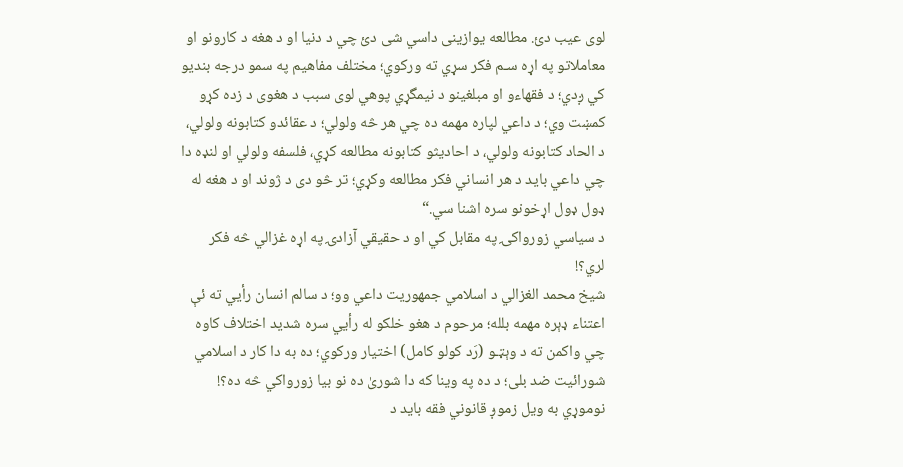لوی عیب دئ. مطالعه یوازینی داسي شی دئ چي د دنیا او د هغه د کارونو او معاملاتو په اړه سـم فکر سړي ته ورکوي؛ مختلف مفاهیم په سمو درجه بندیو کي ږدي؛ د فقهاءو او مبلغینو د نیمگړي پوهي لوی سبب د هغوی د زده کړو کمښت وي؛ د داعي لپاره مهمه ده چي هر څه ولولي؛ د عقائدو کتابونه ولولي، د الحاد کتابونه ولولي، د احادیثو کتابونه مطالعه کړي، فلسفه ولولي او لنډه دا چي داعي باید د هر انساني فکر مطالعه وکړي؛ تر څو دی د ژوند او د هغه له ډول ډول اړخونو سره اشنا سي.“
د سیاسي زورواکۍ په مقابل کي او د حقیقي آزادۍ په اړه غزالي څه فکر لري؟!
شیخ محمد الغزالي د اسلامي جمهوریت داعي وو؛ د سالم انسان رأیي ته ئې اعتناء ډېره مهمه بلله؛ مرحوم د هغو خلکو له رأیي سره شدید اختلاف کاوه چي واکمن ته د وېټـو (رَد کولو کامل) اختیار ورکوي؛ ده به دا کار د اسلامي شورائیت ضد بلی؛ د ده په وینا که دا شوریٰ ده نو بیا زورواکي څه ده؟! نوموړي به ویل زموږ قانوني فقه باید د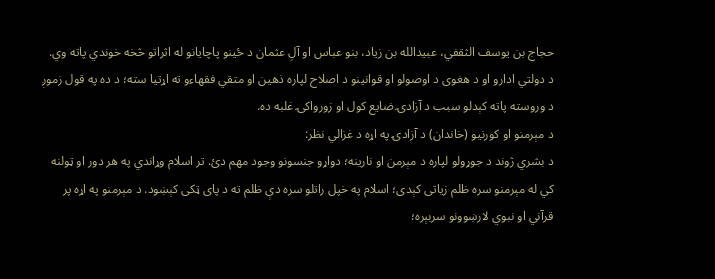حجاج بن یوسف الثقفي، عبیدالله بن زیاد، بنو عباس او آلِ عثمان د ځینو پاچایانو له اثراتو څخه خوندي پاته وي. د دولتي ادارو او د هغوی د اوصولو او قوانینو د اصلاح لپاره ذهین او متقي فقهاءو ته اړتیا سته؛ د ده په قول زموږ د وروسته پاته کېدلو سبب د آزادۍ ضایع کول او زورواکۍ غلبه ده.
د مېرمنو او کورنیو (خاندان) د آزادۍ په اړه د غزالي نظر:
د بشري ژوند د جوړولو لپاره د مېرمن او نارینه؛ دواړو جنسونو وجود مهم دئ. تر اسلام وړاندي په هر دور او ټولنه کي له مېرمنو سره ظلم زیاتی کېدی؛ اسلام په خپل راتلو سره دې ظلم ته د پای ټکی کېښود. د مېرمنو په اړه پر قرآني او نبوي لارښوونو سربېره؛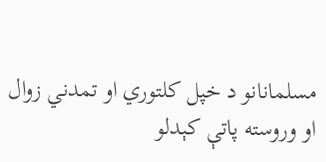مسلمانانو د خپل کلتوري او تمدني زوال او وروسته پاتې کېدلو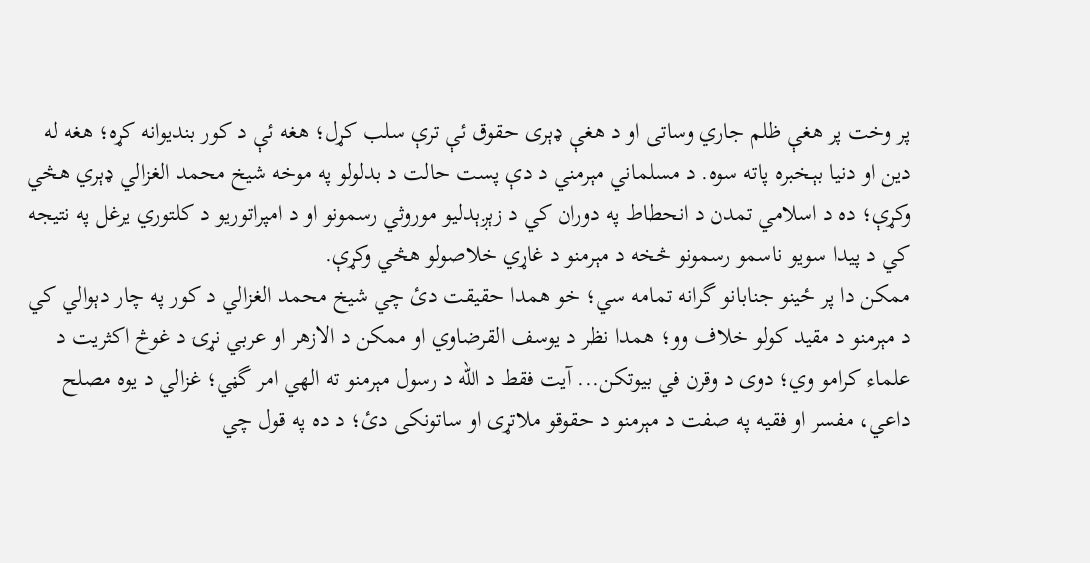پر وخت پر هغې ظلم جاري وساتی او د هغې ډېری حقوق ئې ترې سلب کړل؛ هغه ئې د کور بندیوانه کړه؛ هغه له دین او دنیا بېـخبره پاته سوه. د مسلماني مېرمني د دې پست حالت د بدلولو په موخه شیخ محمد الغزالي ډېري هڅي وکړې؛ ده د اسلامي تمدن د انحطاط په دوران کي د زېږېدلیو موروثي رسمونو او د امپراتوریو د کلتوري یرغل په نتیجه کي د پیدا سویو ناسمو رسمونو څخه د مېرمنو د غاړي خلاصولو هڅي وکړې.
ممکن دا پر ځینو جنابانو گرانه تمامه سي؛ خو همدا حقیقت دئ چي شیخ محمد الغزالي د کور په چار دېوالي کي د مېرمنو د مقید کولو خلاف وو؛ همدا نظر د یوسف القرضاوي او ممکن د الازهر او عربي نړۍ د غوڅ اکثریت د علماء کرامو وي؛ دوی د وقرن في بیوتکن... آیت فقط د الله د رسول مېرمنو ته الهي امر گڼي؛ غزالي د یوه مصلح داعي، مفسر او فقیه په صفت د مېرمنو د حقوقو ملاتړی او ساتونکی دئ؛ د ده په قول چي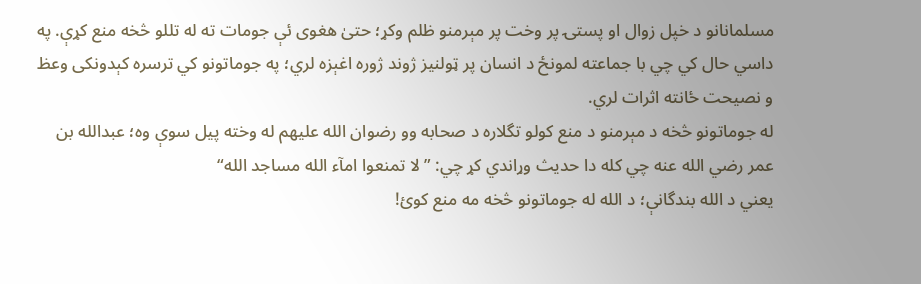مسلمانانو د خپل زوال او پستۍ پر وخت پر مېرمنو ظلم وکړ؛ حتیٰ هغوی ئې جومات ته له تللو څخه منع کړې. په داسي حال کي چي با جماعته لمونځ د انسان پر ټولنیز ژوند ژوره اغېزه لري؛ په جوماتونو کي ترسره کېدونکی وعظ و نصیحت ځانته اثرات لري.
له جوماتونو څخه د مېرمنو د منع کولو تگلاره د صحابه وو رضوان الله علیهم له وخته پیل سوې وه؛ عبدالله بن عمر رضي الله عنه چي کله دا حدیث وړاندي کړ چي: ”لا تمنعوا امآء الله مساجد الله“
یعني د الله بندگانې؛ د الله له جوماتونو څخه مه منع کوئ!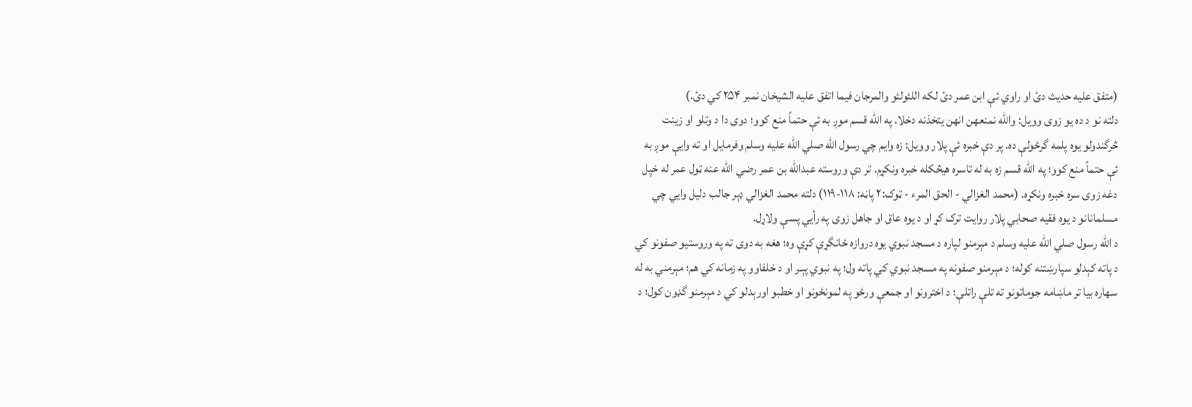(متفق علیه حدیث دئ او راوي ئې ابن عمر دئ لکه اللئولئو والمرجان فیما اتفق علیه الشیخان نمبر ۲۵۴ کي دئ.)
دلته نو د ده یو زوی وویل: والله نمنعهن انهن یتخذنه دخلا. په الله قسم موږ به ئې حتماً منع کوو؛ دوی دا د وتلو او زینت څرگندولو یوه پلمه گرځولې ده. پر دې خبره ئې پلار وویل: زه وایم چي رسول الله صلي الله علیه وسلم وفرمایل او ته وایې موږ به ئې حتماً منع کوو؛ په الله قسم زه به له تاسره هیڅکله خبره ونکړم. تر دې وروسته عبدالله بن عمر رضي الله عنه ټول عمر له خپل دغه زوی سره خبره ونکړه. (محمد الغزالي - الحق المرء - ټوک:۲ پاڼه: ۱۱۸-۱۱۹) دلته محمد الغزالي ډېر جالب دلیل وایي چي مسلمانانو د یوه فقیه صحابي پلار روایت ترک کړ او د یوه عاق او جاهل زوی په رأیي پسې ولاړل.
د الله رسول صلي الله علیه وسلم د مېرمنو لپاره د مسجد نبوي یوه دروازه ځانگړې کړې وه؛ هغه به دوی ته په وروستیو صفونو کي د پاته کېدلو سپارښتنه کوله؛ د مېرمنو صفونه په مسجد نبوي کي پاته ول؛ په نبوي پېـر او د خلفاوو په زمانه کي هم؛ مېرمني به له سهاره بیا تر ماښامه جوماتونو ته تلې راتلې؛ د اخترونو او جمعې ورځو په لمونځونو او خطبو اورېدلو کي د مېرمنو گډون کول؛ د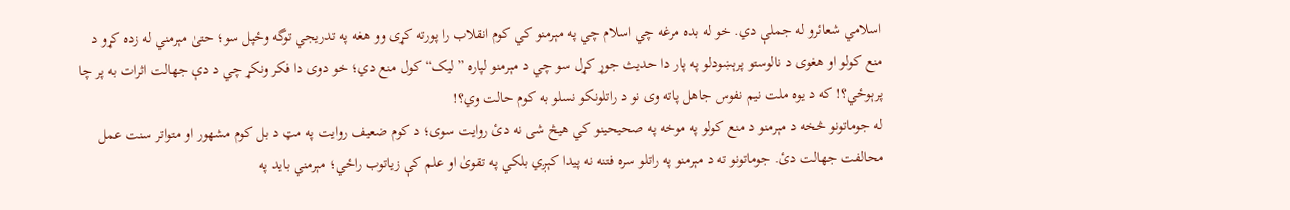اسلامي شعائرو له جملې دي. خو له بده مرغه چي اسلام چي په مېرمنو کي کوم انقلاب را پورته کړی وو هغه په تدریجي توگه وځپل سو؛ حتیٰ مېرمني له زده کړو د منع کولو او هغوی د نالوستو پرېښودلو په پار دا حدیث جوړ کړل سو چي د مېرمنو لپاره ”لیک“ کول منع دي؛ خو دوی دا فکر ونکړ چي د دې جهالت اثرات به پر چا پرېوځي؟! که د یوه ملت نیم نفوس جاهل پاته وی نو د راتلونکو نسلو به کوم حالت وي؟!
له جوماتونو څخه د مېرمنو د منع کولو په موخه په صحیحینو کي هیڅ شی نه دئ روایت سوی؛ د کوم ضعیف روایت په مټ د بل کوم مشهور او متواتر سنت عمل محالفت جهالت دئ. جوماتونو ته د مېرمنو په راتلو سره فتنه نه پیدا کېږي بلکي په تقویٰ او علم کې زیاتوب راځي؛ مېرمني باید په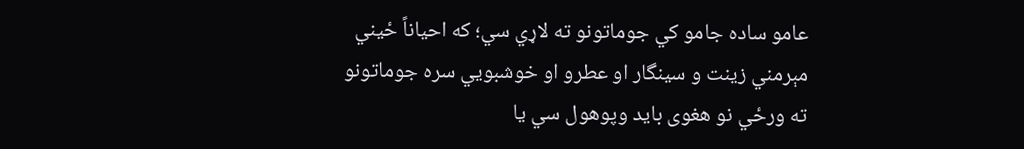عامو ساده جامو کي جوماتونو ته لاړي سي؛ که احیاناً ځیني مېرمني زینت و سینگار او عطرو او خوشبویي سره جوماتونو ته ورځي نو هغوی باید وپوهول سي یا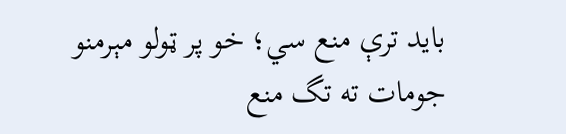باید ترې منع سي؛ خو پر ټولو مېرمنو جومات ته تگ منع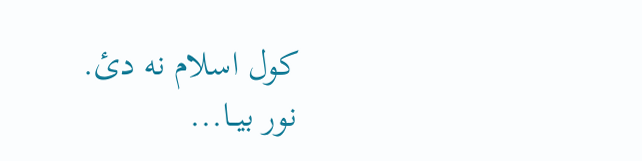کول اسلام نه دئ.
نور بیــا...